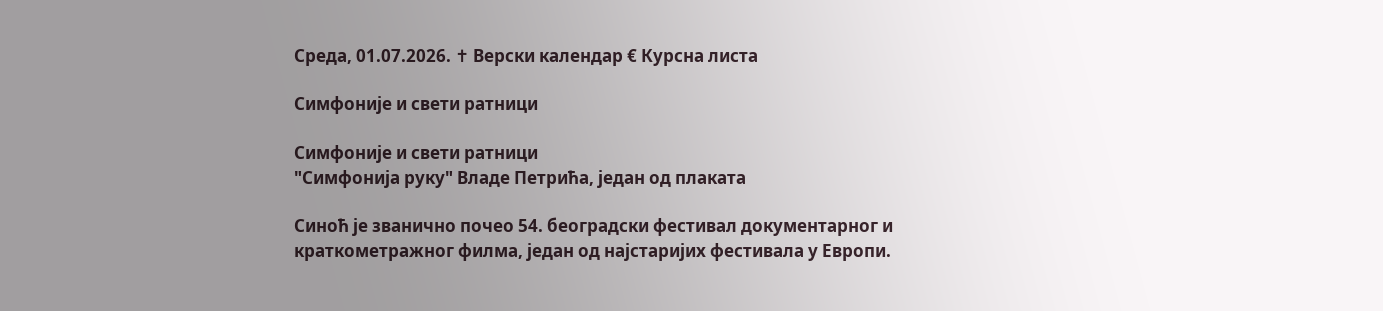Среда, 01.07.2026. ✝ Верски календар € Курсна листа

Симфоније и свети ратници

Симфоније и свети ратници
"Симфонија руку" Владе Петрића, један од плаката

Синоћ је званично почео 54. београдски фестивал документарног и краткометражног филма, један од најстаријих фестивала у Европи.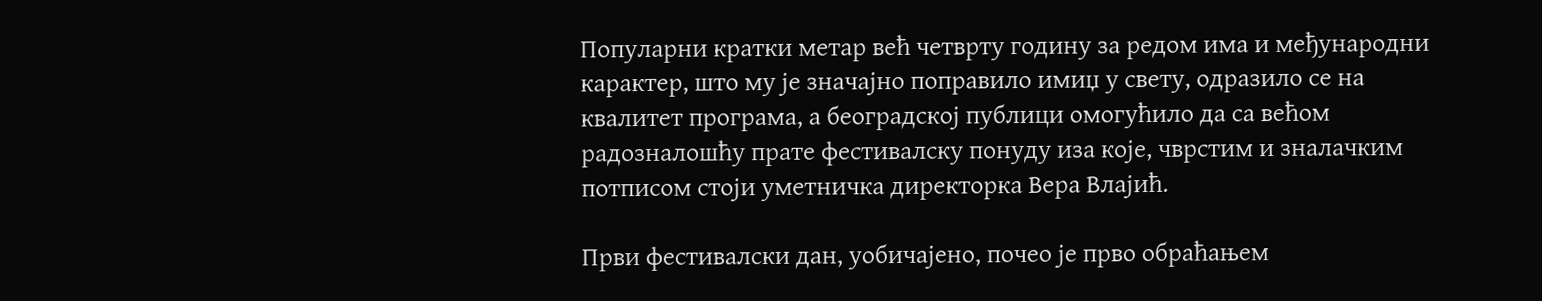Популарни кратки метар већ четврту годину за редом има и међународни карактер, што му је значајно поправило имиџ у свету, одразило се на квалитет програма, а београдској публици омогућило да са већом радозналошћу прате фестивалску понуду иза које, чврстим и зналачким потписом стоји уметничка директорка Вера Влајић.

Први фестивалски дан, уобичајено, почео је прво обраћањем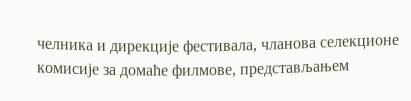челника и дирекције фестивала, чланова селекционе комисије за домаће филмове, представљањем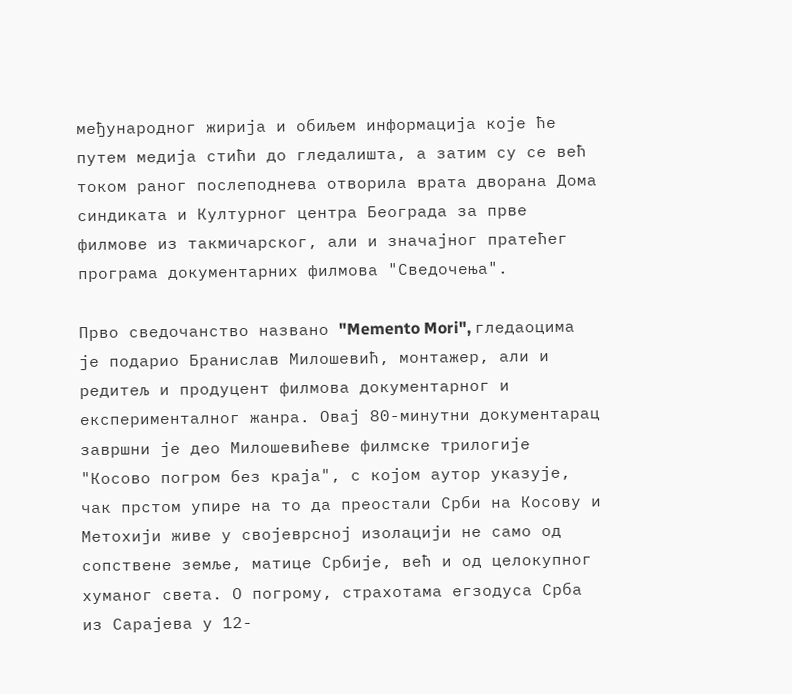међународног жирија и обиљем информација које ће путем медија стићи до гледалишта, а затим су се већ током раног послеподнева отворила врата дворана Дома синдиката и Културног центра Београда за прве филмове из такмичарског, али и значајног пратећег програма документарних филмова "Сведочења".

Прво сведочанство названо "Memento Mori", гледаоцима је подарио Бранислав Милошевић, монтажер, али и редитељ и продуцент филмова документарног и експерименталног жанра. Овај 80-минутни документарац завршни је део Милошевићеве филмске трилогије "Косово погром без краја", с којом аутор указује, чак прстом упире на то да преостали Срби на Косову и Метохији живе у својеврсној изолацији не само од сопствене земље, матице Србије, већ и од целокупног хуманог света. О погрому, страхотама егзодуса Срба из Сарајева у 12-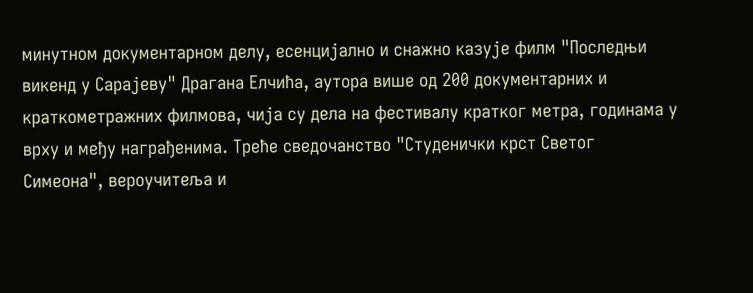минутном документарном делу, есенцијално и снажно казује филм "Последњи викенд у Сарајеву" Драгана Елчића, аутора више од 200 документарних и краткометражних филмова, чија су дела на фестивалу кратког метра, годинама у врху и међу награђенима. Треће сведочанство "Студенички крст Светог Симеона", вероучитеља и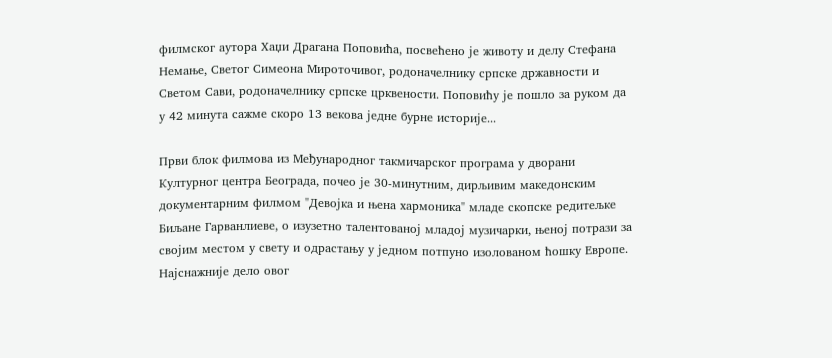филмског аутора Хаџи Драгана Поповића, посвећено је животу и делу Стефана Немање, Светог Симеона Мироточивог, родоначелнику српске државности и Светом Сави, родоначелнику српске црквености. Поповићу је пошло за руком да у 42 минута сажме скоро 13 векова једне бурне историје...

Први блок филмова из Међународног такмичарског програма у дворани Културног центра Београда, почео је 30-минутним, дирљивим македонским документарним филмом "Девојка и њена хармоника" младе скопске редитељке Биљане Гарванлиеве, о изузетно талентованој младој музичарки, њеној потрази за својим местом у свету и одрастању у једном потпуно изолованом ћошку Европе. Најснажније дело овог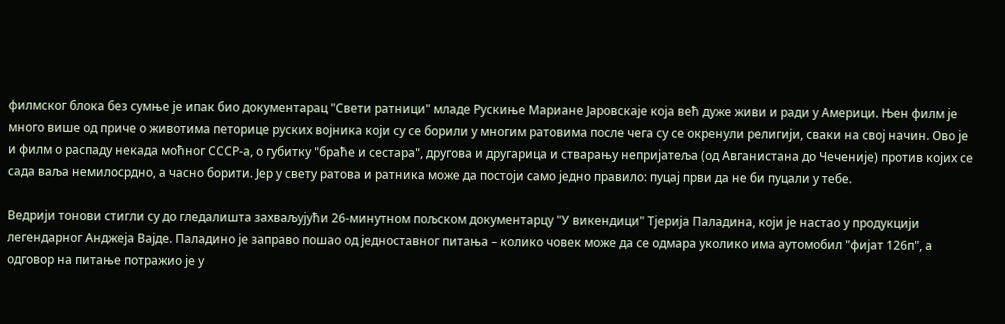филмског блока без сумње је ипак био документарац "Свети ратници" младе Рускиње Мариане Јаровскаје која већ дуже живи и ради у Америци. Њен филм је много више од приче о животима петорице руских војника који су се борили у многим ратовима после чега су се окренули религији, сваки на свој начин. Ово је и филм о распаду некада моћног СССР-а, о губитку "браће и сестара", другова и другарица и стварању непријатеља (од Авганистана до Чеченије) против којих се сада ваља немилосрдно, а часно борити. Јер у свету ратова и ратника може да постоји само једно правило: пуцај први да не би пуцали у тебе.

Ведрији тонови стигли су до гледалишта захваљујући 26-минутном пољском документарцу "У викендици" Тјерија Паладина, који је настао у продукцији легендарног Анджеја Вајде. Паладино је заправо пошао од једноставног питања – колико човек може да се одмара уколико има аутомобил "фијат 126п", а одговор на питање потражио је у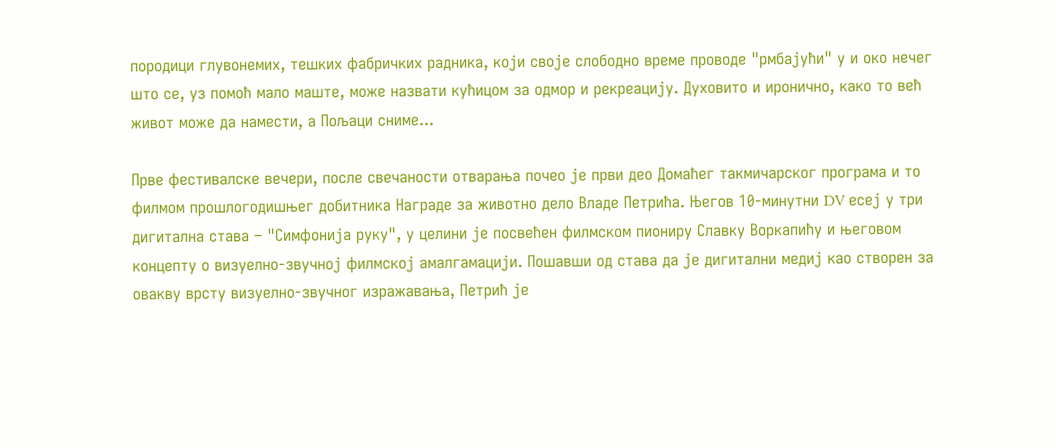породици глувонемих, тешких фабричких радника, који своје слободно време проводе "рмбајући" у и око нечег што се, уз помоћ мало маште, може назвати кућицом за одмор и рекреацију. Духовито и иронично, како то већ живот може да намести, а Пољаци сниме...

Прве фестивалске вечери, после свечаности отварања почео је први део Домаћег такмичарског програма и то филмом прошлогодишњег добитника Награде за животно дело Владе Петрића. Његов 10-минутни DV есеј у три дигитална става – "Симфонија руку", у целини је посвећен филмском пиониру Славку Воркапићу и његовом концепту о визуелно-звучној филмској амалгамацији. Пошавши од става да је дигитални медиј као створен за овакву врсту визуелно-звучног изражавања, Петрић је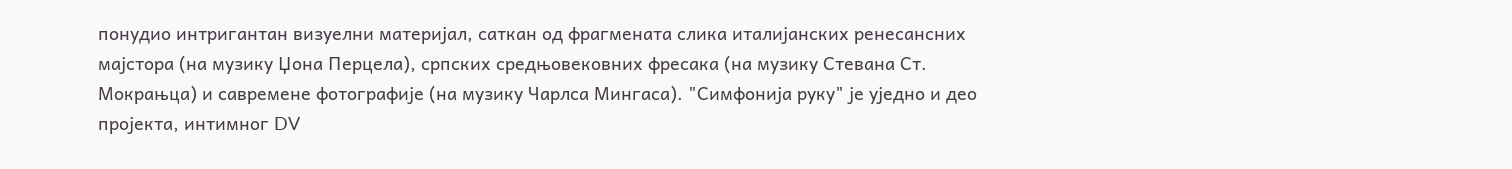понудио интригантан визуелни материјал, саткан од фрагмената слика италијанских ренесансних мајстора (на музику Џона Перцела), српских средњовековних фресака (на музику Стевана Ст. Мокрањца) и савремене фотографије (на музику Чарлса Мингаса). "Симфонија руку" је уједно и део пројекта, интимног DV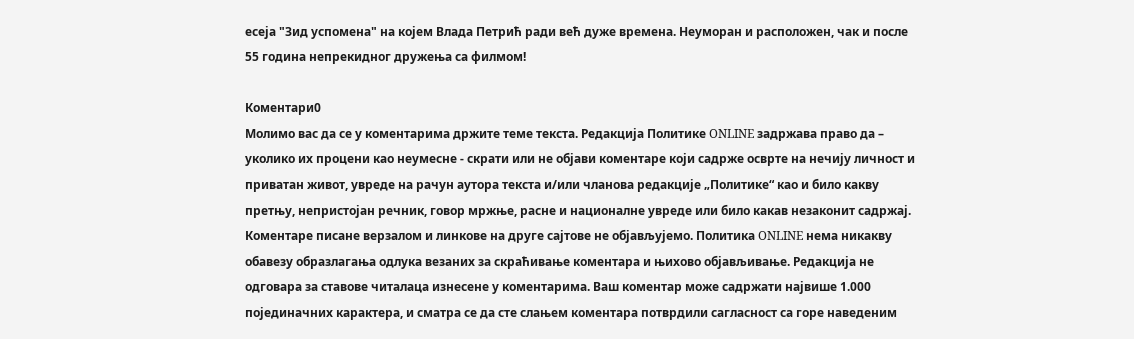есеја "Зид успомена" на којем Влада Петрић ради већ дуже времена. Неуморан и расположен, чак и после 55 година непрекидног дружења са филмом!

Коментари0
Молимо вас да се у коментарима држите теме текста. Редакција Политике ONLINE задржава право да – уколико их процени као неумесне - скрати или не објави коментаре који садрже осврте на нечију личност и приватан живот, увреде на рачун аутора текста и/или чланова редакције „Политике“ као и било какву претњу, непристојан речник, говор мржње, расне и националне увреде или било какав незаконит садржај. Коментаре писане верзалом и линкове на друге сајтове не објављујемо. Политика ONLINE нема никакву обавезу образлагања одлука везаних за скраћивање коментара и њихово објављивање. Редакција не одговара за ставове читалаца изнесене у коментарима. Ваш коментар може садржати највише 1.000 појединачних карактера, и сматра се да сте слањем коментара потврдили сагласност са горе наведеним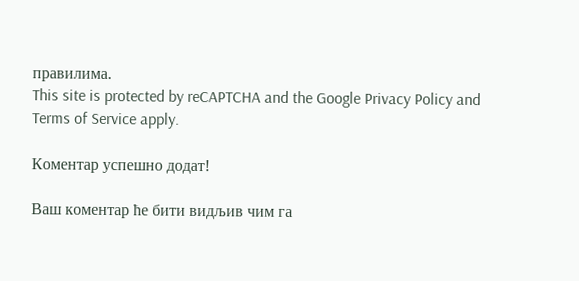правилима.
This site is protected by reCAPTCHA and the Google Privacy Policy and Terms of Service apply.

Комeнтар успeшно додат!

Ваш комeнтар ћe бити видљив чим га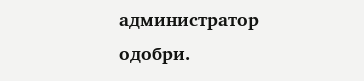администратор одобри.